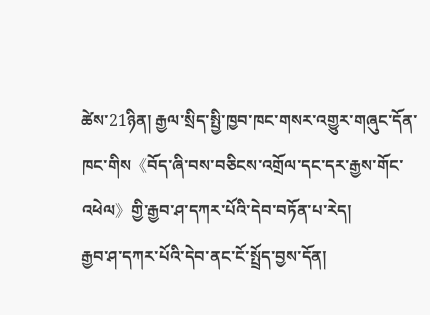ཚེས་21ཉིན། རྒྱལ་སྲིད་སྤྱི་ཁྱབ་ཁང་གསར་འགྱུར་གཞུང་དོན་ཁང་གིས《བོད་ཞི་བས་བཅིངས་འགྲོལ་དང་དར་རྒྱས་གོང་འཕེལ》གྱི་རྒྱབ་ཤ་དཀར་པོའི་དེབ་བཏོན་པ་རེད།
རྒྱབ་ཤ་དཀར་པོའི་དེབ་ནང་ངོ་སྤྲོད་བྱས་དོན།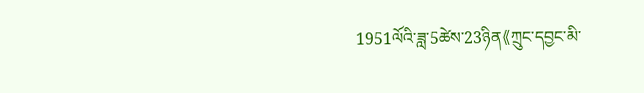1951ལོའི་ཟླ་5ཚེས་23ཉིན《ཀྲུང་དབྱང་མི་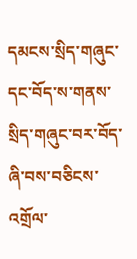དམངས་སྲིད་གཞུང་དང་བོད་ས་གནས་སྲིད་གཞུང་བར་བོད་ཞི་བས་བཅིངས་འགྲོལ་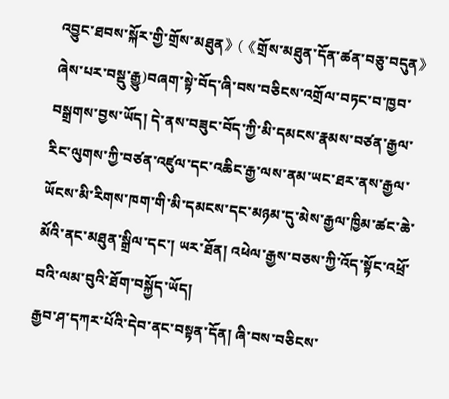འབྱུང་ཐབས་སྐོར་གྱི་གྲོས་མཐུན》(《གྲོས་མཐུན་དོན་ཚན་བཅུ་བདུན》ཞེས་པར་བསྡུ་རྒྱུ)བཞག་སྟེ་བོད་ཞི་བས་བཅིངས་འགྲོལ་བཏང་བ་ཁྱབ་བསྒྲགས་བྱས་ཡོད། དེ་ནས་བཟུང་བོད་ཀྱི་མི་དམངས་རྣམས་བཙན་རྒྱལ་རིང་ལུགས་ཀྱི་བཙན་འཛུལ་དང་འཆིང་རྒྱ་ལས་ནམ་ཡང་ཐར་ནས་རྒྱལ་ཡོངས་མི་རིགས་ཁག་གི་མི་དམངས་དང་མཉམ་དུ་མེས་རྒྱལ་ཁྱིམ་ཚང་ཆེ་མོའི་ནང་མཐུན་སྒྲིལ་དང་། ཡར་ཐོན། འཕེལ་རྒྱས་བཅས་ཀྱི་འོད་སྟོང་འཕྲོ་བའི་ལམ་བུའི་ཐོག་བསྐྱོད་ཡོད།
རྒྱབ་ཤ་དཀར་པོའི་དེབ་ནང་བསྟན་དོན། ཞི་བས་བཅིངས་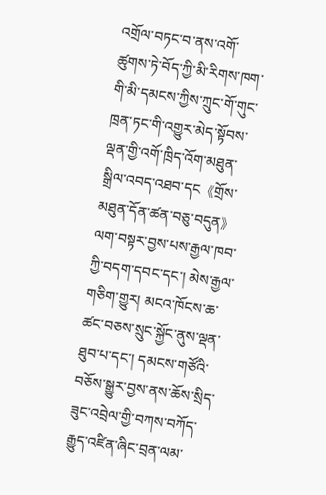འགྲོལ་བཏང་བ་ནས་འགོ་ཚུགས་ཏེ་བོད་ཀྱི་མི་རིགས་ཁག་གི་མི་དམངས་ཀྱིས་ཀྲུང་གོ་གུང་ཁྲན་ཏང་གི་འགྱུར་མེད་སྟོབས་ལྡན་གྱི་འགོ་ཁྲིད་འོག་མཐུན་སྒྲིལ་འབད་འཐབ་དང《གྲོས་མཐུན་དོན་ཚན་བཅུ་བདུན》ལག་བསྟར་བྱས་པས་རྒྱལ་ཁབ་ཀྱི་བདག་དབང་དང་། མེས་རྒྱལ་གཅིག་གྱུར། མངའ་ཁོངས་ཆ་ཚང་བཅས་སྲུང་སྐྱོང་ནུས་ལྡན་ཐུབ་པ་དང་། དམངས་གཙོའི་བཅོས་སྒྱུར་བྱས་ནས་ཆོས་སྲིད་ཟུང་འབྲེལ་གྱི་བཀས་བཀོད་རྒྱུད་འཛིན་ཞིང་བྲན་ལམ་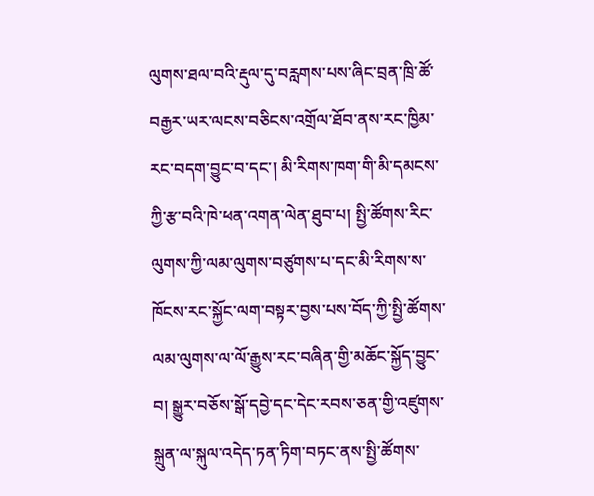ལུགས་ཐལ་བའི་རྡུལ་དུ་བརླགས་པས་ཞིང་བྲན་ཁྲི་ཚོ་བརྒྱར་ཡར་ལངས་བཅིངས་འགྲོལ་ཐོབ་ནས་རང་ཁྱིམ་རང་བདག་བྱུང་བ་དང་། མི་རིགས་ཁག་གི་མི་དམངས་ཀྱི་རྩ་བའི་ཁེ་ཕན་འགན་ལེན་ཐུབ་པ། སྤྱི་ཚོགས་རིང་ལུགས་ཀྱི་ལམ་ལུགས་བཙུགས་པ་དང་མི་རིགས་ས་ཁོངས་རང་སྐྱོང་ལག་བསྟར་བྱས་པས་བོད་ཀྱི་སྤྱི་ཚོགས་ལམ་ལུགས་ལ་ལོ་རྒྱུས་རང་བཞིན་གྱི་མཆོང་སྐྱོད་བྱུང་བ། སྒྱུར་བཅོས་སྒོ་དབྱེ་དང་དེང་རབས་ཅན་གྱི་འཛུགས་སྐྲུན་ལ་སྐུལ་འདེད་ཏན་ཏིག་བཏང་ནས་སྤྱི་ཚོགས་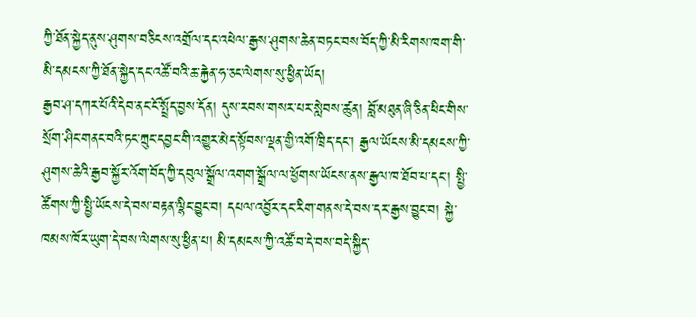ཀྱི་ཐོན་སྐྱེད་ནུས་ཤུགས་བཅིངས་འགྲོལ་དང་འཕེལ་རྒྱས་ཤུགས་ཆེན་བཏང་བས་བོད་ཀྱི་མི་རིགས་ཁག་གི་མི་དམངས་ཀྱི་ཐོན་སྐྱེད་དང་འཚོ་བའི་ཆ་རྐྱེན་ཧ་ཅང་ལེགས་སུ་ཕྱིན་ཡོད།
རྒྱབ་ཤ་དཀར་པོའི་དེབ་ནང་ངོ་སྤྲོད་བྱས་དོན། དུས་རབས་གསར་པར་སླེབས་ཚུན། བློ་མཐུན་ཞི་ཅིན་ཕིང་གིས་སྲོག་ཤིང་གནང་བའི་ཏང་ཀྲུང་དབྱང་གི་འགྱུར་མེད་སྟོབས་ལྡན་གྱི་འགོ་ཁྲིད་དང་། རྒྱལ་ཡོངས་མི་དམངས་ཀྱི་ཤུགས་ཆེའི་རྒྱབ་སྐྱོར་འོག་བོད་ཀྱི་དབུལ་སྒྲོལ་འགག་སྒྲོལ་ལ་ཕྱོགས་ཡོངས་ནས་རྒྱལ་ཁ་ཐོབ་པ་དང་། སྤྱི་ཚོགས་ཀྱི་སྤྱི་ཡོངས་དེ་བས་བརྟན་ལྷིང་བྱུང་བ། དཔལ་འབྱོར་དང་རིག་གནས་དེ་བས་དར་རྒྱས་བྱུང་བ། སྐྱེ་ཁམས་ཁོར་ཡུག་དེ་བས་ལེགས་སུ་ཕྱིན་པ། མི་དམངས་ཀྱི་འཚོ་བ་དེ་བས་བདེ་སྐྱིད་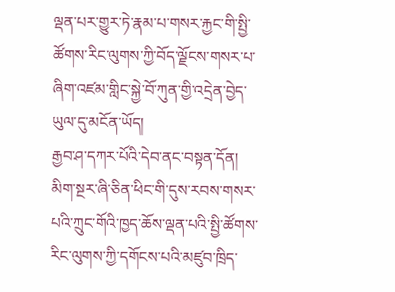ལྡན་པར་གྱུར་ཏེ་རྣམ་པ་གསར་རྐྱང་གི་སྤྱི་ཚོགས་རིང་ལུགས་ཀྱི་བོད་ལྗོངས་གསར་པ་ཞིག་འཛམ་གླིང་སྐྱེ་བོ་ཀུན་གྱི་འདྲེན་བྱེད་ཡུལ་དུ་མངོན་ཡོད།
རྒྱབ་ཤ་དཀར་པོའི་དེབ་ནང་བསྟན་དོན། མིག་སྔར་ཞི་ཅིན་ཕིང་གི་དུས་རབས་གསར་པའི་ཀྲུང་གོའི་ཁྱད་ཆོས་ལྡན་པའི་སྤྱི་ཚོགས་རིང་ལུགས་ཀྱི་དགོངས་པའི་མཛུབ་ཁྲིད་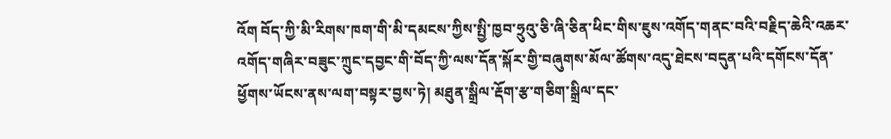འོག བོད་ཀྱི་མི་རིགས་ཁག་གི་མི་དམངས་ཀྱིས་སྤྱི་ཁྱབ་ཧྲུའུ་ཅི་ཞི་ཅིན་ཕིང་གིས་ཇུས་འགོད་གནང་བའི་བརྗིད་ཆེའི་འཆར་འགོད་གཞིར་བཟུང་ཀྲུང་དབྱང་གི་བོད་ཀྱི་ལས་དོན་སྐོར་གྱི་བཞུགས་མོལ་ཚོགས་འདུ་ཐེངས་བདུན་པའི་དགོངས་དོན་ཕྱོགས་ཡོངས་ནས་ལག་བསྟར་བྱས་ཏེ། མཐུན་སྒྲིལ་རྡོག་རྩ་གཅིག་སྒྲིལ་དང་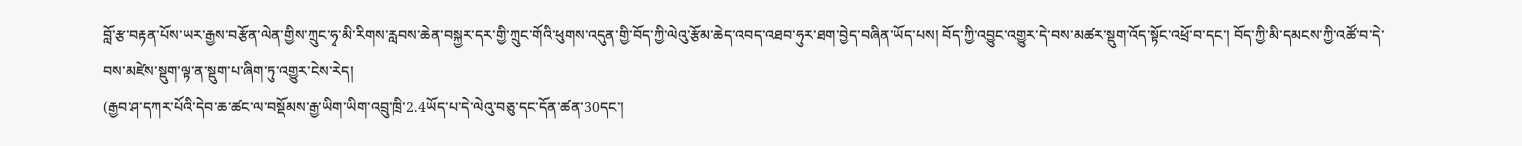བློ་རྩ་བརྟན་པོས་ཡར་རྒྱས་བརྩོན་ལེན་གྱིས་ཀྲུང་ཧྭ་མི་རིགས་རླབས་ཆེན་བསྐྱར་དར་གྱི་ཀྲུང་གོའི་ཕུགས་འདུན་གྱི་བོད་ཀྱི་ལེའུ་རྩོམ་ཆེད་འབད་འཐབ་ཧུར་ཐག་བྱེད་བཞིན་ཡོད་པས། བོད་ཀྱི་འབྱུང་འགྱུར་དེ་བས་མཚར་སྡུག་འོད་སྟོང་འཕྲོ་བ་དང་། བོད་ཀྱི་མི་དམངས་ཀྱི་འཚོ་བ་དེ་བས་མཛེས་སྡུག་ལྟ་ན་སྡུག་པ་ཞིག་ཏུ་འགྱུར་ངེས་རེད།
(རྒྱབ་ཤ་དཀར་པོའི་དེབ་ཆ་ཚང་ལ་བསྡོམས་རྒྱ་ཡིག་ཡིག་འབྲུ་ཁྲི་2.4ཡོད་པ་དེ་ལེའུ་བཅུ་དང་དོན་ཚན་30དང་།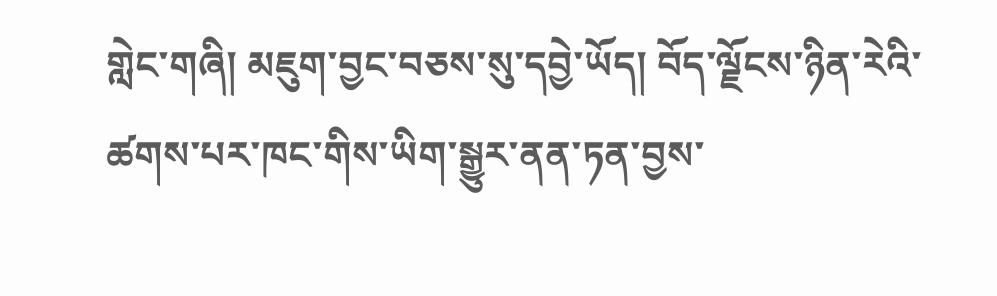གླེང་གཞི། མཇུག་བྱང་བཅས་སུ་དབྱེ་ཡོད། བོད་ལྗོངས་ཉིན་རེའི་ཚགས་པར་ཁང་གིས་ཡིག་སྒྱུར་ནན་ཏན་བྱས་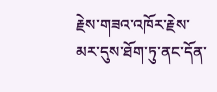རྗེས་གཟའ་འཁོར་རྗེས་མར་དུས་ཐོག་ཏུ་ནང་དོན་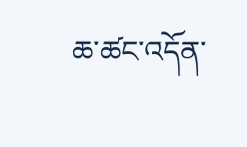ཆ་ཚང་འདོན་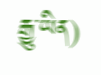རྒྱུ་ཡིན)